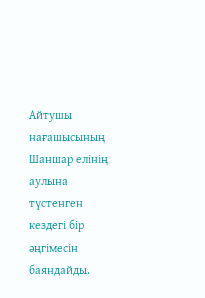Айтушы нағашысының Шаншар елінің аулына түстенген кездегі бір әңгімесін баяндайды.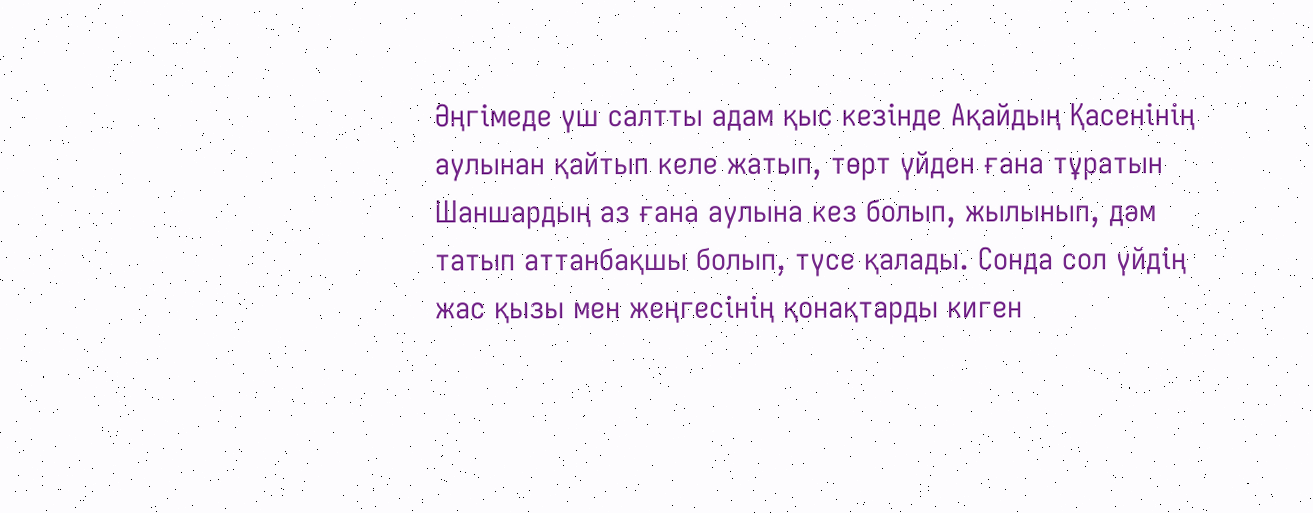Әңгімеде үш салтты адам қыс кезінде Ақайдың Қасенінің аулынан қайтып келе жатып, төрт үйден ғана тұратын Шаншардың аз ғана аулына кез болып, жылынып, дәм татып аттанбақшы болып, түсе қалады. Сонда сол үйдің жас қызы мен жеңгесінің қонақтарды киген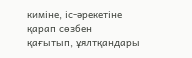киміне, іс-әрекетіне қарап сөзбен қағытып, ұялтқандары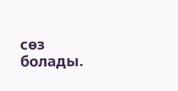сөз болады.